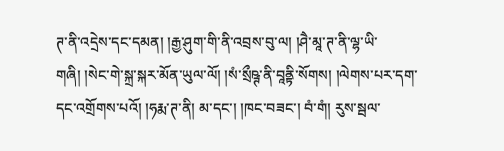ཊ་ནི་འདྲེས་དང་དམན། །རྒྱ་ཤུག་གི་ནི་འབྲས་བུ་ལ། །ཤཻ་མཱ་ཊ་ནི་ལྷ་ཡི་གཞི། །སེང་གེ་སྐྲ་སྐར་མོན་ཡུལ་ལོ། །སཾ་སྲྀཥྚ་ནི་བཱནྟི་སོགས། །ལེགས་པར་དག་དང་འགྲོགས་པའོ། །ཧརྨ་ཊ་ནི། མ་དང་། །ཁང་བཟང་། བཾ་གཾ། རུས་སྦལ་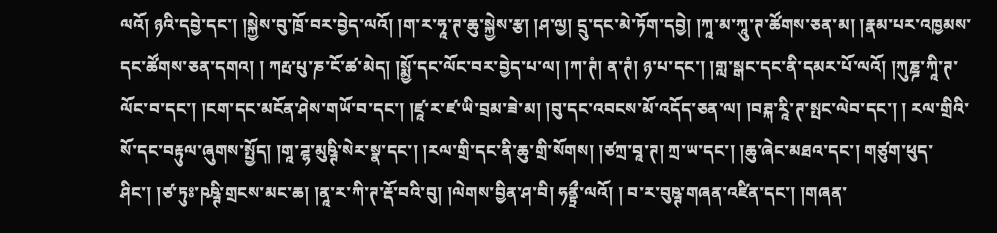ལའོ། ཉའི་དབྱེ་དང་། །སྐྱེས་བུ་ཁྲོ་བར་བྱེད་ལའོ། །ག་ར་ཧཱ་ཊ་ཆུ་སྐྱེས་རྩ། །ཤ་ལྱ། དྲུ་དང་མེ་ཏོག་དབྱེ། །ཀཱ་མ་ཀཱུ་ཊ་ཚོགས་ཅན་མ། །རྣམ་པར་འཁྱམས་དང་ཚོགས་ཅན་དགའ། ། ཀརྤ་པུ་ཎ་ངོ་ཚ་མེད། །སྨྱོ་དང་ལོང་བར་བྱེད་པ་ལ། །ཀ་ཊཾ། ན་ཊཾ། ཉ་པ་དང་། །གླ་སྒང་དང་ནི་དམར་པོ་ལའོ། །ཀུཎྜ་ཀཱི་ཊ་ལོང་བ་དང་། །ངག་དང་མངོན་ཤེས་གཡོ་བ་དང་། །ཛཱ་ར་ཛ་ཡི་བྲམ་ཟེ་མ། །བུ་དང་འབངས་མོ་འདོད་ཅན་ལ། །བཊྐ་རཱི་ཊ་སྤང་ལེབ་དང་། ། རལ་གྲིའི་སོ་དང་བརྟུལ་ཞུགས་སྤྱོད། །གཱ་ཌྷ་མུཥྚི་སེར་སྣ་དང་། །རལ་གྲི་དང་ནི་ཆུ་གྲི་སོགས། །ཙཀྲ་བཱ་ཊ། ཀྲ་ཡ་དང་། །ཆུ་ཞེང་མཐའ་དང་། གཙུག་ཕུད་ཤིང་། །ཙ་ཏུཿ་ཥཥྚི་གྲངས་མང་ཆ། །ནཱ་ར་ཀི་ཊ་རྡོ་བའི་བུ། །ལེགས་བྱིན་ཤ་བི། ཧནྟྲྀ་ལའོ། ། བ་ར་བུཥྚ་གཞན་འཛིན་དང་། །གཞན་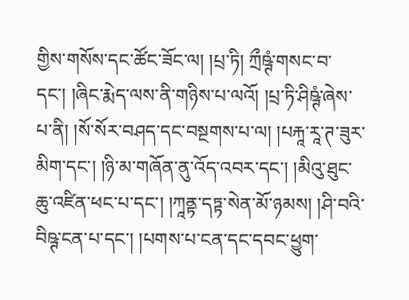གྱིས་གསོས་དང་ཚོང་ཟོང་ལ། །པྲ་ཏི། ཀྲྀཥྚཾ་གསང་བ་དང་། །ཞིང་རྨེད་ལས་ནི་གཉིས་པ་ལའོ། །པྲ་ཏི་ཤིཥྚཾ་ཞེས་པ་ནི། །སོ་སོར་བཤད་དང་བསྔགས་པ་ལ། །པརྐཱ་རཱ་ཊ་ཟུར་མིག་དང་། །ཉི་མ་གཞོན་ནུ་འོད་འབར་དང་། །མིའུ་ཐུང་ཆུ་འཛིན་ཕང་པ་དང་། །ཀཱནྟ་དཏྟ་སེན་མོ་ཉམས། །ཤི་བའི་བིཥྚ་ངན་པ་དང་། །པགས་པ་ངན་དང་དབང་ཕྱུག་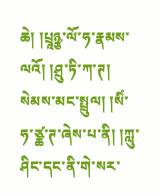ཆེ། །པྲཱཉྩ་ལོ་ཧ་རྣམས་ལའོ། །ཤྲུ་ཏི་ཀ་ཊ། སེམས་མང་སྤྲུལ། །སིཾ་ཧ་ཙྪ་ཊ་ཞེས་པ་ནི། །ཀླུ་ཤིང་དང་ནི་གེ་སར་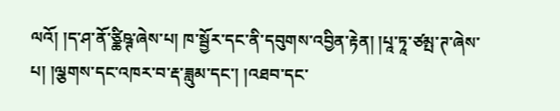ལའོ། །ད་ཤ་ནོ་ཙྪིཥྚ་ཞེས་པ། ཁ་སྦྱོར་དང་ནི་དབུགས་འབྱིན་རྟེན། །པཱ་ཏཱ་ཙམྤ་ཊ་ཞེས་པ། །ལྕགས་དང་འཁར་བ་རྡ་ཟླུམ་དང་། །འཐབ་དང་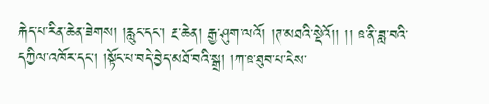རྐེད་པ་རིན་ཆེན་ཟེགས། །རླུང་དང་། རྔ་ཆེན། རྒྱ་ཤུག་ལའོ། །ཊ་མཐའི་སྡེའོ།། །། ཋ་ནི་ཟླ་བའི་དཀྱིལ་འཁོར་དང་། །སྟོང་པ་བདེ་བྱེད་མཐོ་བའི་སྒྲ། །ཀ་ཋ་ཐུབ་པ་ངེས་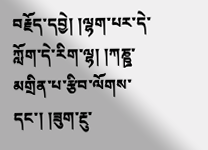བརྗོད་དབྱེ། །ལྷག་པར་དེ་ཀློག་དེ་རིག་ལྷ། །ཀཎྛ་མགྲིན་པ་རྩིབ་ལོགས་དང་། །ཟུག་རྔུ་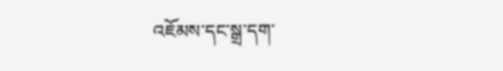འཇོམས་དང་སྒྲ་དག་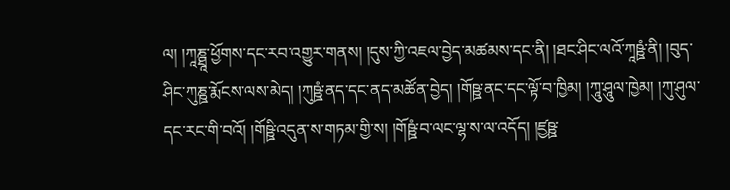ལ། །ཀཱཎྠཱ་ཕྱོགས་དང་རབ་འགྱུར་གནས། །དུས་ཀྱི་འཇལ་བྱེད་མཚམས་དང་ནི། །ཐང་ཤིང་ལའོ་ཀཱཥྛཾ་ནི། །བུད་ཤིང་ཀུཎྛ་རྨོངས་ལས་མེད། །ཀུཥྛཾ་ནད་དང་ནད་མཚོན་བྱེད། །གོཥྛ་ནང་དང་ལྟོ་བ་ཁྱིམ། །ཀཱུ་ཤཱུལ་ཁྱེམ། །ཀུ་ཤུལ་དང་རང་གི་བའོ། །གོཥྛི་འདུན་ས་གཏམ་གྱི་ས། །གོཥྛཾ་བ་ལང་ལྷ་ས་ལ་འདོད། །ཛྱཥྛ་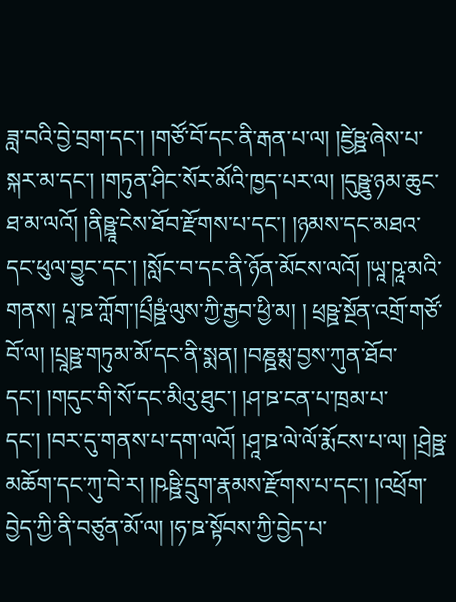ཟླ་བའི་བྱེ་བྲག་དང་། །གཙོ་བོ་དང་ནི་རྒན་པ་ལ། །ཛྱེཥྛ་ཞེས་པ་སྐར་མ་དང་། །གཏུན་ཤིང་སོར་མོའི་ཁྱད་པར་ལ། །དུཥྛུ་ཉམ་ཆུང་ཐ་མ་ལའོ། །ནིཥྛཱ་ངེས་ཐོབ་རྫོགས་པ་དང་། །ཉམས་དང་མཐའ་དང་ཕུལ་བྱུང་དང་། །སློང་བ་དང་ནི་ཉོན་མོངས་ལའོ། །ཡཱ་ཥཱ་མའི་གནས། པཱ་ཋ་ཀློག་།པྲྀཥྛཾ་ལུས་ཀྱི་རྒྱབ་ཕྱི་མ། ། ཕྲཥྛ་སྔོན་འགྲོ་གཙོ་བོ་ལ། །པྲཱཥྛ་གཏུམ་མོ་དང་ནི་སྨན། །བཎྛམྶ་བྱས་ཀུན་ཐོབ་དང་། །གདུང་གི་སོ་དང་མིའུ་ཐུང་། །ཤ་ཋ་ངན་པ་ཁྲམ་པ་དང་། །བར་དུ་གནས་པ་དག་ལའོ། །ཤཱ་ཋ་ལེ་ལོ་རྨོངས་པ་ལ། །ཤྲེཥྛ་མཆོག་དང་ཀུ་བེ་ར། །ཥཥྛི་དྲུག་རྣམས་རྫོགས་པ་དང་། །འཕྲོག་བྱེད་ཀྱི་ནི་བཙུན་མོ་ལ། །ཧ་ཋ་སྟོབས་ཀྱི་བྱེད་པ་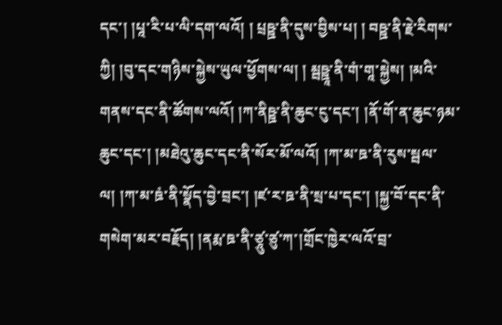དང་། །པཱ་རི་པ་ལི་དག་ལའོ། ། པྲཥྛ་ནི་དུས་བྱིས་པ། ། བཥྛ་ནི་རྗེ་རིགས་ཀྱི། །བུ་དང་གཉིས་སྐྱེས་ཡུལ་ཕྱོགས་ལ། ། མྦཥྛཱ་ནི་གཾ་གཱ་སྐྱེས། །མའི་གནས་དང་ནི་ཚོགས་ལའོ། །ཀ་ནིཥྛ་ནི་ཆུང་ངུ་དང་། །ནོ་གོ་ན་ཆུང་ཉམ་ཆུང་དང་། །མཐེའུ་ཆུང་དང་ནི་སོར་མོ་ལའོ། །ཀ་མ་ཋ་ནི་རུས་སྦལ་ལ། །ཀ་མ་ཋཾ་ནི་སྣོད་བྱེ་བྲང་། །ཛ་ར་ཋ་ནི་སྲ་པ་དང་། །སྐྱ་བོ་དང་ནི་གསེག་མར་བརྗོད། །ནརྨ་ཋ་ནི་ཙཱུ་ཙུ་ཀ་།གྲོང་ཁྱེར་ལའོ་བྲ་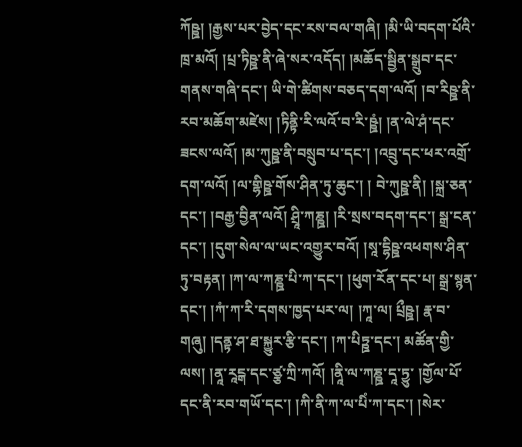ཀོཥྛ། །རྒྱས་པར་བྱེད་དང་རས་བལ་གཞི། །མི་ཡི་བདག་པོའི་ཁྲ་མའོ། །པྲ་ཏིཥྛ་ནི་ཞེ་སར་འདོད། །མཆོད་སྦྱིན་སྒྲུབ་དང་གནས་གཞི་དང་། ཡི་གེ་ཚིགས་བཅད་དག་ལའོ། །བ་རིཥྛ་ནི་རབ་མཆོག་མཛེས། །ཏིནྟི་རི་ལའོ་བ་རི་ཥྛཾ། །ན་ལེ་ཤཾ་དང་ཟངས་ལའོ། །མ་ཀུཥྛ་ནི་བསྲུབ་པ་དང་། །འབྲུ་དང་ཕར་འགྲོ་དག་ལའོ། །ལ་གྷིཥྛ་གོས་ཤིན་ཏུ་ཆུང་། ། བེ་ཀུཥྛ་ནི། །སྐྲ་ཅན་དང་། །བརྒྱ་བྱིན་ལའོ། ཤྲཱི་ཀཎྛ། །རི་སྲས་བདག་དང་། སྒྲ་ངན་དང་། །དུག་སེལ་ལ་ཡང་འགྱུར་བའོ། །སཱ་དྷིཥྛ་འཕགས་ཤིན་ཏུ་བརྟན། །ཀ་ལ་ཀཎྛ་པི་ཀ་དང་། །ཕུག་རོན་དང་པ། སྒྲ་སྙན་དང་། །ཀཾ་ཀ་རི་དགས་ཁྱད་པར་ལ། །ཀཱ་ལ། པྲྀཥྛ། རྣ་བ་གཞུ། །དནྟ་ཤ་ཐ་སྐྱུར་རྩི་དང་། །ཀ་པིཏྛ་དང་། མཚོན་གྱི་ལས། །ནཱ་རཱངྒ་དང་ཙྩ་ཀྲི་ཀའོ། །ནཱི་ལ་ཀཎྛ་དཱ་ཏྱུ་ །གྱོལ་པོ་དང་ནི་རབ་གཡོ་དང་། །ཀི་ནི་ཀ་ལ་པིཾ་ཀ་དང་། །སེར་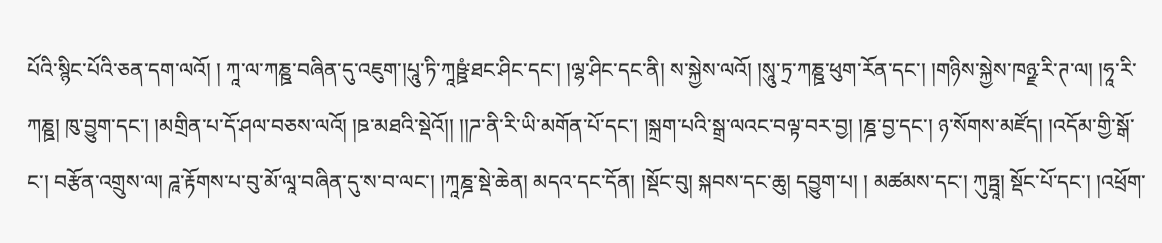པོའི་སྙིང་པོའི་ཅན་དག་ལའོ། ། ཀཱ་ལ་ཀཎྛ་བཞིན་དུ་འཇུག་།པཱུ་ཏི་ཀཱཥྛཾ་ཐང་ཤིང་དང་། །ལྷ་ཤིང་དང་ནི། ས་སྐྱེས་ལའོ། །སཱུ་ཏྲ་ཀཎྛ་ཕུག་རོན་དང་། །གཉིས་སྐྱེས་ཁཉྫ་རི་ཊ་ལ། །ཧཱ་རི་ཀཎྛ། ཁུ་བྱུག་དང་། །མགྲིན་པ་དོ་ཤལ་བཅས་ལའོ། །ཋ་མཐའི་སྡེའོ།། །།ཌ་ནི་རི་ཡི་མགོན་པོ་དང་། །སྐྲག་པའི་སྒྲ་ལའང་བལྟ་བར་བྱ། །ཎྜ་བྱ་དང་། ཉ་སོགས་མཛོད། །འདོམ་གྱི་སྒོ་ང་། བརྩོན་འགྲུས་ལ། ཌཱ་རྟོགས་པ་བུ་མོ་ལཱ་བཞིན་དུ་ས་བ་ལང་། །ཀཱཎྜ་སྡེ་ཆེན། མདའ་དང་དོན། །སྡོང་བུ། སྐབས་དང་ཆུ། དབྱུག་པ། ། མཚམས་དང་། ཀུཏྦཱ། སྡོང་པོ་དང་། །འཕྲོག་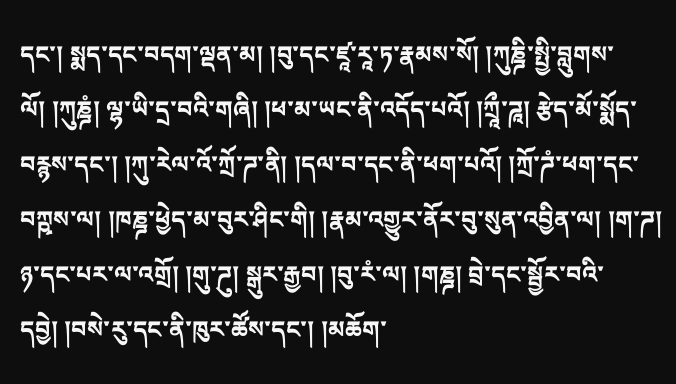དང་། སྨད་དང་བདག་ལྡན་མ། །བུ་དང་ཛཱ་རཱ་ཏ་རྣམས་སོ། །ཀུཎྜི་སྤྱི་བླུགས་ལོ། །ཀུཎྜཾ། ལྷ་ཡི་དྲ་བའི་གཞི། །ཕ་མ་ཡང་ནི་འདོད་པའོ། །ཀྲཱྀ་ཌཱ། རྩེད་མོ་སྨོད་བརྙས་དང་། །ཀུ་རེལ་འོ་ཀྲོ་ཌ་ནི། །དལ་བ་དང་ནི་ཕག་པའོ། །ཀྲོ་ཌཾ་ཕག་དང་བཀྵས་ལ། །ཁཎྜ་ཕྱེད་མ་བུར་ཤིང་གི། །རྣམ་འགྱུར་ནོར་བུ་སུན་འབྱིན་ལ། །ག་ཌ། ཉ་དང་པར་ལ་འགྲོ། །གུ་ཌུ། སྒུར་རྒྱབ། །བུ་རཾ་ལ། །གཎྜ། བྲེ་དང་སྦྱོར་བའི་དབྱེ། །བསེ་རུ་དང་ནི་ཁུར་ཚོས་དང་། །མཆོག་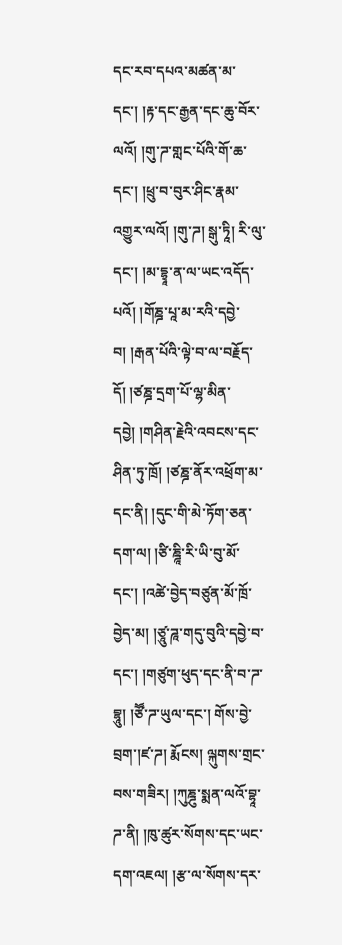དང་རབ་དཔའ་མཚན་མ་དང་། །རྟ་དང་རྒྱན་དང་ཆུ་བོར་ལའོ། །གུ་ཌ་གླང་པོའི་གོ་ཆ་དང་། །ཕྲུ་བ་བུར་ཤིང་རྣམ་འགྱུར་ལའོ། །གུ་ཌ། སྒུ་ཏཱི། རི་ལུ་དང་། །མ་དྷྭཱ་ན་ལ་ཡང་འདོད་པའོ། །གོཎྜ་པཱ་མ་རའི་དབྱེ་བ། །རྒན་པོའི་ལྟེ་བ་ལ་བརྗོད་དོ། །ཙཎྜ་དྲག་པོ་ལྷ་མིན་དབྱེ། །གཤིན་རྗེའི་འབངས་དང་ཤིན་ཏུ་ཁྲོ། །ཙཎྜ་ནོར་འཕྲོག་མ་དང་ནི། །དུང་གི་མེ་ཏོག་ཅན་དག་ལ། །ཙི་ཎྜཱི་རི་ཡི་བུ་མོ་དང་། །འཚེ་བྱེད་བཙུན་མོ་ཁྲོ་བྱེད་མ། །ཙཱུ་ཌཱ་གདུ་བུའི་དབྱེ་བ་དང་། །གཙུག་ཕུད་དང་ནི་བ་ཌ་བྷཱུ། །ཙཽ་ཌ་ཡུལ་དང་། གོས་བྱེ་བྲག་།ཛ་ཌ། རྨོངས། ལྐུགས་གྲང་བས་གཟིར། །ཀུཎྜུ་སྨན་ལའོ་བྷཱ་ཌ་ནི། །ཁུ་ཚུར་སོགས་དང་ཡང་དག་འཇལ། །རྩ་ལ་སོགས་དར་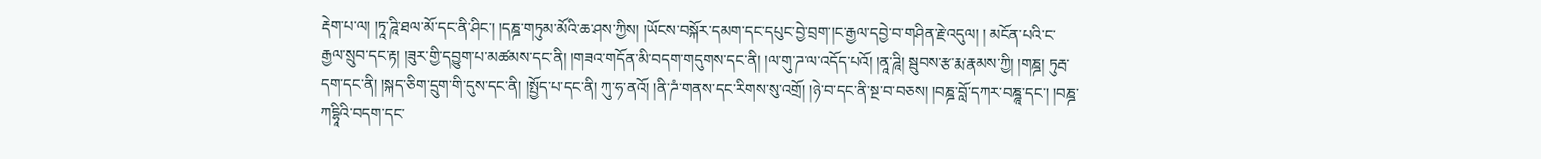རྡེག་པ་ལ། །ཏཱ་ཌཱི་ཐལ་མོ་དང་ནི་ཤིང་། །དཎྜ་གཏུམ་མོའི་ཆ་ཤས་ཀྱིས། །ཡོངས་བསྐོར་དམག་དང་དཔུང་བྱེ་བྲག་།ང་རྒྱལ་དབྱེ་བ་གཤིན་རྗེ་འདུལ། ། མངོན་པའི་ང་རྒྱལ་སྲུབ་དང་རྟ། །ཟུར་གྱི་དབྱུག་པ་མཚམས་དང་ནི། །གཟའ་གདོན་མི་བདག་གདུགས་དང་ནི། །ལ་གུ་ཌ་ལ་འདོད་པའོ། །ནཱ་ཌཱི། སྦུབས་རྩ་རྨ་རྣམས་ཀྱི། །གཎྜ། ཏུརྦ་དག་དང་ནི། །སྐད་ཅིག་དྲུག་གི་དུས་དང་ནི། །སྤྱོད་པ་དང་ནི། ཀུ་ཧ་ནའོ། །ནི་ཌཾ་གནས་དང་རིགས་སུ་འགྲོ། །ཉེ་བ་དང་ནི་སྔ་བ་བཅས། །བཎྜ་བློ་དཀར་བཎྜཱ་དང་། །བཎྜ་ཀདྷཱིའི་བདག་དང་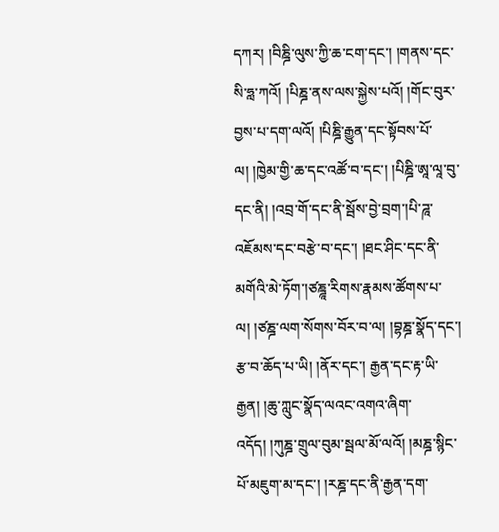དཀར། །བིཎྜི་ལུས་ཀྱི་ཆ་ངག་དང་། །གནས་དང་སི་ཧླ་ཀའོ། །པིཎྜ་ནས་ལས་སྐྱེས་པའོ། །གོང་བུར་བྱས་པ་དག་ལའོ། །པིཎྜི་རྒྱུན་དང་སྟོབས་པོ་ལ། །ཁྱེམ་གྱི་ཆ་དང་འཚོ་བ་དང་། །པིཎྜི་ཨཱ་ལཱ་བུ་དང་ནི། །འབྲ་གོ་དང་ནི་སྦོས་བྱེ་བྲག་།པི་ཌཱ་འཇོམས་དང་བརྩེ་བ་དང་། །ཐང་ཤིང་དང་ནི་མགོའི་མེ་ཏོག་།ཙཎྜཱ་རིགས་རྣམས་ཚོགས་པ་ལ། །ཙཎྜ་ལག་སོགས་བོར་བ་ལ། །བྷཎྜ་སྣོད་དང་། རྩ་བ་ཆོད་པ་ཡི། །ནོར་དང་། རྒྱན་དང་རྟ་ཡི་རྒྱན། །ཆུ་ཀླུང་སྣོད་ལའང་འགའ་ཞིག་འདོད། །ཀུཎྜ་གྲུལ་བུམ་སྦལ་མོ་ལའོ། །མཎྜ་སྙིང་པོ་མཇུག་མ་དང་། །རཎྜ་དང་ནི་རྒྱན་དག་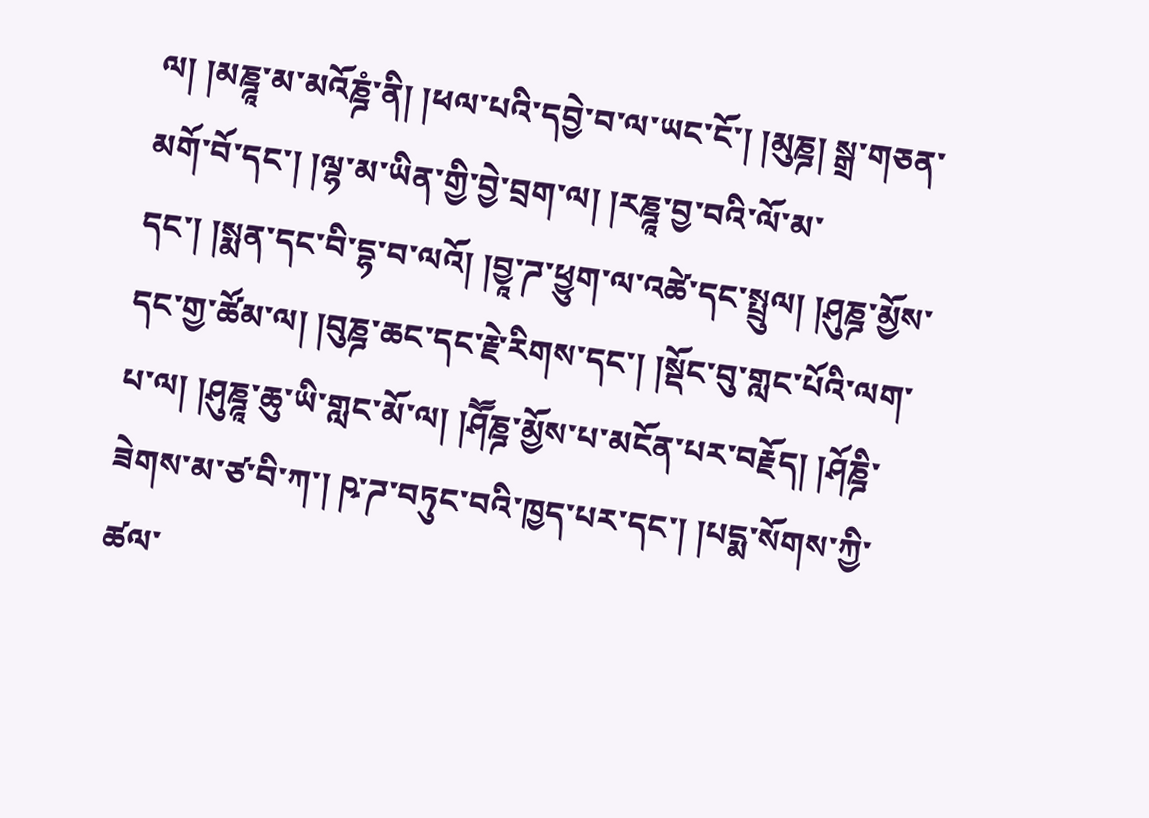ལ། །མཎྜཱ་མ་མའོཎྜཾ་ནི། །ཕལ་པའི་དབྱེ་བ་ལ་ཡང་ངོ་། །མུཎྜ། སྒྲ་གཅན་མགོ་བོ་དང་། །ལྷ་མ་ཡིན་གྱི་བྱེ་བྲག་ལ། །རཎྜཱ་བྱ་བའི་ལོ་མ་དང་། །སྨན་དང་བི་དྷ་བ་ལའོ། །བྱཱ་ཌ་ཕྱུག་ལ་འཚེ་དང་སྤྲུལ། །ཤུཎྜ་མྱོས་དང་གྱ་ཚོམ་ལ། །བུཎྜ་ཆང་དང་རྗེ་རིགས་དང་། །སྡོང་བུ་གླང་པོའི་ལག་པ་ལ། །ཤུཎྜཱ་ཆུ་ཡི་གླང་མོ་ལ། །ཤཽཎྜ་མྱོས་པ་མངོན་པར་བརྗོད། །ཤོཎྜི་ཟེགས་མ་ཙ་བི་ཀ་། ཥ་ཌ་བཏུང་བའི་ཁྱད་པར་དང་། །པདྨ་སོགས་ཀྱི་ཚལ་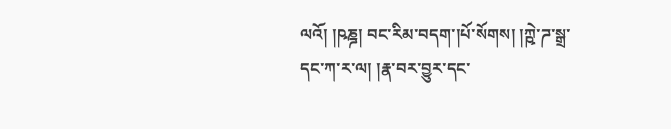ལའོ། །ཥཎྜ། བང་རིམ་བདག་།པོ་སོགས། །ཀྵེ་ཌ་སྒྲ་དང་ཀ་ར་ལ། །རྣ་བར་བྱུར་དང་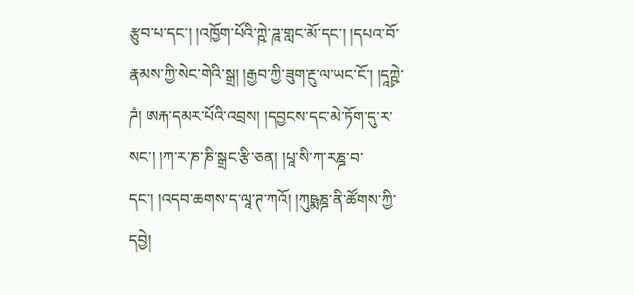རྩུབ་པ་དང་། །འཁྱོག་པོའི་ཀྵེ་ཌཱ་གླང་མོ་དང་། །དཔའ་བོ་རྣམས་ཀྱི་སེང་གེའི་སྒྲ། །རྒྱབ་ཀྱི་ཟུག་རྔུ་ལ་ཡང་ངོ་། །དཱཀྵྭེ་ཌཾ། ཨརྐ་དམར་པོའི་འབྲས། །དབྱངས་དང་མེ་ཏོག་དུ་ར་སང་། །ཀ་ར་ཎ་ཎི་སྒྲང་རྩི་ཅན། །པཱ་སི་ཀ་རཎྜ་བ་དང་། །འདབ་ཆགས་ད་ལཱ་ཊ་ཀའོ། །ཀུཥྨཎྜ་ནི་ཚོགས་ཀྱི་དབྱེ།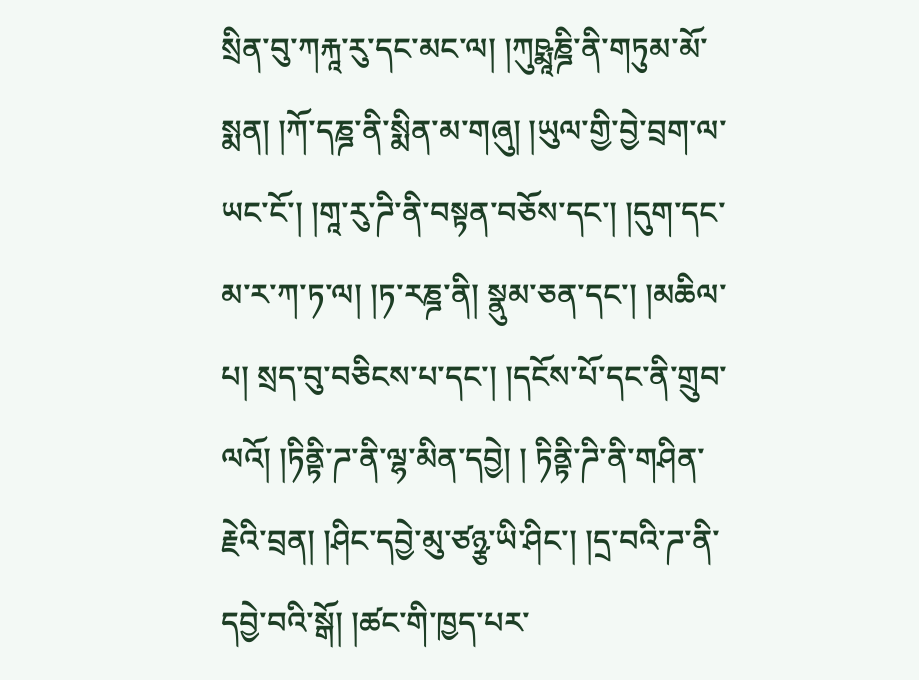སྲིན་བུ་ཀརྐཱ་རུ་དང་མང་ལ། །ཀུཥྨཱཎྜི་ནི་གཏུམ་མོ་སྨན། །ཀོ་དཎྜ་ནི་སྨིན་མ་གཞུ། །ཡུལ་གྱི་བྱེ་བྲག་ལ་ཡང་ངོ་། །གཱ་རུ་ཌི་ནི་བསྟན་བཅོས་དང་། །དུག་དང་མ་ར་ཀ་ཏ་ལ། །ཏ་རཎྜ་ནི། སྣུམ་ཅན་དང་། །མཆིལ་པ། སྲད་བུ་བཅིངས་པ་དང་། །དངོས་པོ་དང་ནི་གྲུབ་ལའོ། །ཏིནྟི་ཌ་ནི་ལྷ་མིན་དབྱེ། ། ཏིནྟི་ཌི་ནི་གཤིན་རྗེའི་བྲན། །ཤིང་དབྱེ་མུ་ཙཉྩ་ཡི་ཤིང་། །དྲ་བའི་ཌ་ནི་དབྱེ་བའི་སྒོ། །ཚང་གི་ཁྱད་པར་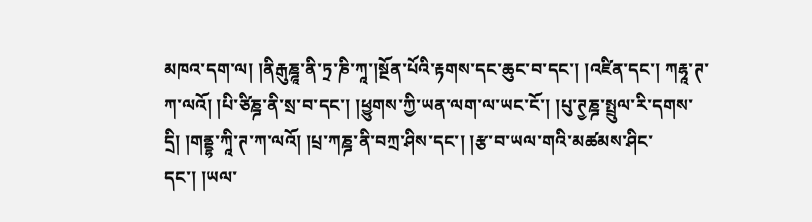མཁའ་དག་ལ། །ནིརྒུཎྜཱ་ནི་ཏྲ་ཎི་ཀཱ་།སྔོན་པོའི་རྟགས་དང་ཆུང་བ་དང་། །འཛིན་དང་། ཀརྷཱ་ཊ་ཀ་ལའོ། །པི་ཙིཎྜ་ནི་སྲ་བ་དང་། །ཕྱུགས་ཀྱི་ཡན་ལག་ལ་ཡང་ངོ་། །པུ་ཊྱཎྜ་སྤྲུལ་རི་དགས་དྲི། །གནྡྷ་ཀཱི་ཊ་ཀ་ལའོ། །པྲ་ཀཎྜ་ནི་བཀྲ་ཤིས་དང་། །རྩ་བ་ཡལ་གའི་མཚམས་ཤིང་དང་། །ཡལ་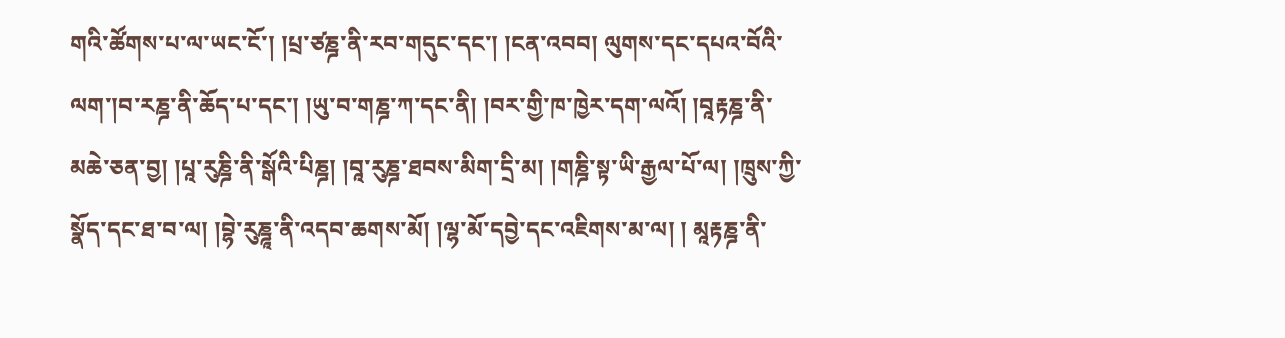གའི་ཚོགས་པ་ལ་ཡང་ངོ་། །པྲ་ཙཎྜ་ནི་རབ་གདུང་དང་། །ངན་འབབ། ལུགས་དང་དཔའ་བོའི་ལག་།བ་རཎྜ་ནི་ཆོད་པ་དང་། །ཡུ་བ་གཎྜ་ཀ་དང་ནི། །བར་གྱི་ཁ་ཁྱེར་དག་ལའོ། །བཱརྟཎྜ་ནི་མཆེ་ཅན་བྱ། །པཱ་རུཎྜི་ནི་སྒོའི་པིཎྜ། །བཱ་རུཎྜ་ཐབས་མིག་དྲི་མ། །གཎྜི་སྟ་ཡི་རྒྱལ་པོ་ལ། །ཁྲུས་ཀྱི་སྣོད་དང་ཐ་བ་ལ། །བྷེ་རུཎྜཱ་ནི་འདབ་ཆགས་མོ། །ལྷ་མོ་དབྱེ་དང་འཇིགས་མ་ལ། ། མཱརྟཎྜ་ནི་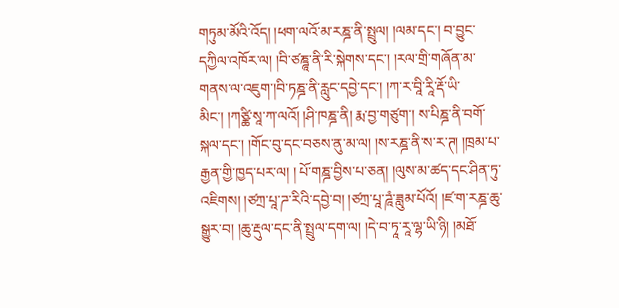གཏུམ་མོའི་འོད། །ཕག་ལའོ་མ་རཎྜ་ནི་སྤྲུལ། །ལམ་དང་། བ་བྱུང་དཀྱིལ་འཁོར་ལ། །བི་ཙཎྜཱ་ནི་རི་སྐེགས་དང་། །རལ་གྲི་གཞོན་མ་གནས་ལ་འཇུག་།བི་ཏཎྜ་ནི་རླུང་དབྱེ་དང་། །ཀ་ར་བཱི་རཱི་རྡོ་ཡི་མིང་། །ཀཙྪི་སཱ་ཀ་ལའོ། །ཤི་ཁཎྜ་ནི། རྨ་བྱ་གཙུག་། ས་པིཎྜ་ནི་བགོ་སྐལ་དང་། །གོང་བུ་དང་བཅས་ནུ་མ་ལ། །ས་རཎྜ་ནི་ས་ར་ཊ། །ཁྲམ་པ་རྒྱན་གྱི་ཁྱད་པར་ལ། ། པོ་གཎྜ་བྱིས་པ་ཅན། །ལུས་མ་ཚད་དང་ཤིན་ཏུ་འཇིགས། །ཙཀྲ་པཱ་ཌ་རིའི་དབྱེ་བ། །ཙཀྲ་པཱ་ཌཱཾ་ཟླུམ་པོའོ། །ཛ་ག་རཎྜ་ཆུ་སྒྱུར་བ། །ཆུ་རྡུལ་དང་ནི་སྤྲུལ་དག་ལ། །དེ་བ་ཏཱ་རཱ་ལྷ་ཡི་ཉི། །མཐོ་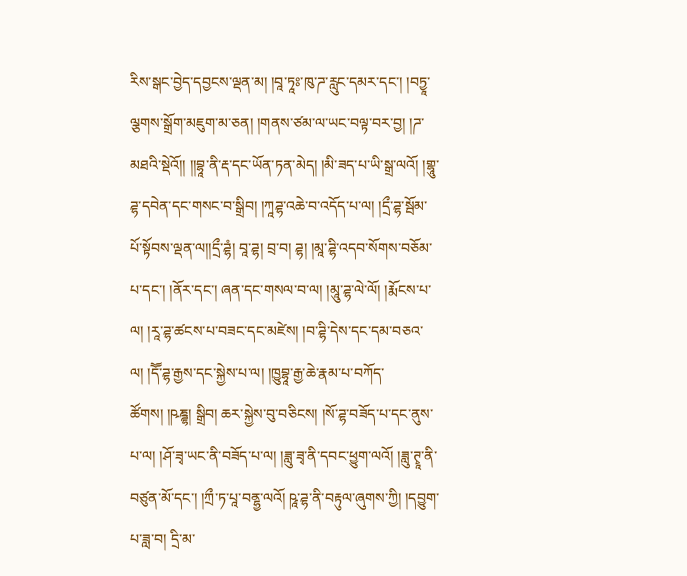རིས་སྒང་བྱེད་དབྱངས་ལྡན་མ། །བཱ་ཏཱཿ་ཁུ་ཌ་རླུང་དམར་དང་། །བཏྱཱ་ལྕགས་སྒྲོག་མཇུག་མ་ཅན། །གནས་ཙམ་ལ་ཡང་བལྟ་བར་བྱ། །ཌ་མཐའི་སྡེའོ།། །།བྷཱ་ནི་རྡ་དང་ཡོན་ཏན་མེད། །མི་ཟད་པ་ཡི་སྒྲ་ལའོ། །གྷཱུ་ཌྷ་དབེན་དང་གསང་བ་སྒྲིབ། །ཀཱཌྷ་འཆེ་བ་འདོད་པ་ལ། །དྲྀ་ཌྷ་སྦོམ་པོ་སྟོབས་ལྡན་ལ།།དྲྀ་ཌྷཾ། བཱ་ཌྷ། བྲ་བ། ཌྷ། །མཱ་ཌྷི་འདབ་སོགས་བཅོམ་པ་དང་། །ནོར་དང་། ཞན་དང་གསལ་བ་ལ། །མཱུ་ཌྷ་ལེ་ལོ། །རྨོངས་པ་ལ། །རཱ་ཌྷ་ཚངས་པ་བཟང་དང་མཛེས། །བ་ཌྷི་དེས་དང་དམ་བཅའ་ལ། །དཽ་ཌྷ་རྒྱས་དང་སྐྱེས་པ་ལ། །ཁྱུབྷཱ་རྒྱ་ཆེ་རྣམ་པ་བཀོད་ཚོགས། །ཥཎྜྷ། སྒྲིབ། ཆར་སྐྱེས་བུ་བཅིངས། །སོ་ཌྷ་བཟོད་པ་དང་ནུས་པ་ལ། །ཤོ་ཟྭ་ཡང་ནི་བཟོད་པ་ལ། །ཟླུ་ཟྭ་ནི་དབང་ཕྱུག་ལའོ། །ཟླུ་ཊྭཱ་ནི་བཙུན་མོ་དང་། །ཀྲྀ་ཏ་པཱ་བནྷྱ་ལའོ། ཥཱ་ཌྷ་ནི་བརྟུལ་ཞུགས་ཀྱི། །དབྱུག་པ་ཟླ་བ། དྲི་མ་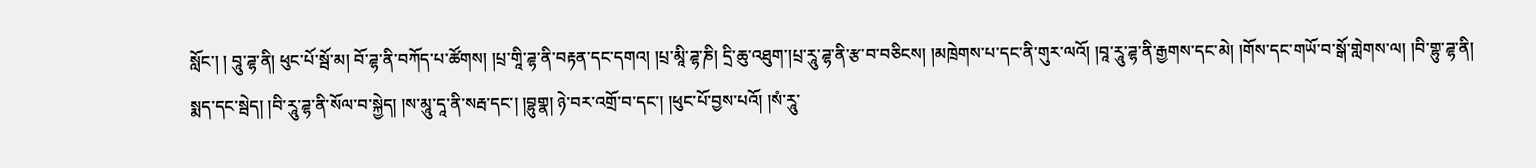སློང་། ། བཱུ་ཌྷ་ནི། ཕུང་པོ་སྦོ་མ། བོ་ཌྷ་ནི་བཀོད་པ་ཚོགས། །པྲ་གཱི་ཌྷ་ནི་བརྟན་དང་དགའ། །པྲ་མཱི་ཌྷ་ཎི། དྲི་ཆུ་འཐུག་།པྲ་རཱུ་ཌྷ་ནི་རྩ་བ་བཅིངས། །མཁྲེགས་པ་དང་ནི་གུར་ལའོ། །བཱ་རཱུ་ཌྷ་ནི་རྒྱགས་དང་མེ། །གོས་དང་གཡོ་བ་སྒོ་གླེགས་ལ། །བི་གྷུ་ཌྷ་ནི། སྨད་དང་སྦེད། །བི་རཱུ་ཌྷ་ནི་སོལ་བ་སྐྱེད། །ས་མཱུ་དཱ་ནི་སརྦ་དང་། །བྷུགྣ། ཉེ་བར་འགྲོ་བ་དང་། །ཕུང་པོ་བྱས་པའོ། །སཾ་རཱུ་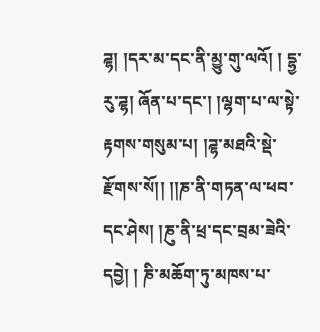ཌྷ། །དར་མ་དང་ནི་མྱུ་གུ་ལའོ། ། དྷྱ་རུ་ཌྷ། ཞོན་པ་དང་། །ལྷག་པ་ལ་སྟེ་རྟགས་གསུམ་པ། །ཌྷ་མཐའི་སྡེ་རྫོགས་སོ།། །།ཎ་ནི་གཏན་ལ་ཕབ་དང་ཤེས། །ཎུ་ནི་ཕྲ་དང་བྲམ་ཟེའི་དབྱེ། ། ཎི་མཆོག་ཏུ་མཁས་པ་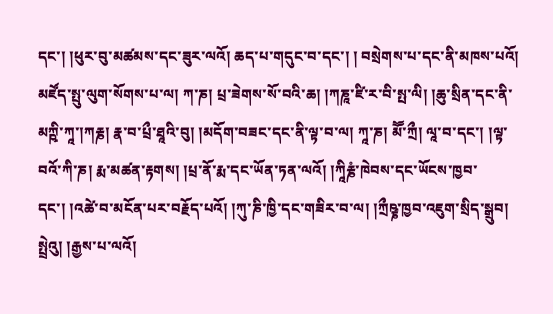དང་། །ཕུར་བུ་མཚམས་དང་ཟུར་ལའོ། ཆད་པ་གདུང་བ་དང་། ། བསྲེགས་པ་དང་ནི་མཁས་པའོ། མཛོད་སྤུ་ལུག་སོགས་པ་ལ། ཀ་ཎ། པྲ་ཟེགས་སོ་བའི་ཆ། །ཀཎཱ་ཛི་ར་བི་སྤ་ལི། །ཆུ་སྲིན་དང་ནི་མཀྵི་ཀཱ་།ཀརྞ། རྣ་བ་པྲྀ་ཐཱའི་བུ། །མདོག་བཟང་དང་ནི་ལྟ་བ་ལ། ཀཱ་ཎ། མཽ་ཀྲྀ། ལཱ་བ་དང་། །ལྟ་བའོ་ཀི་ཎ། རྨ་མཚན་རྟགས། །པྲ་ནོ་རྨ་དང་ཡོན་ཏན་ལའོ། །ཀཱིརྞཾ་ཁེབས་དང་ཡོངས་ཁྱབ་དང་། །འཚེ་བ་མངོན་པར་བརྗོད་པའོ། །ཀུ་ཎི་ཁྱི་དང་གཟིར་བ་ལ། །ཀྲྀཥྞ་ཁྱབ་འཇུག་སྲིད་སྒྲུབ། སྤྲེའུ། །རྒྱས་པ་ལའོ།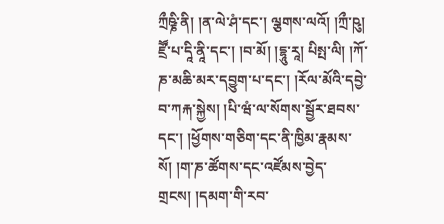ཀྲྀཥྞི་ནི། །ན་ལེ་ཤཾ་དང་། ལྕགས་ལའོ། །ཀྲྀ་ཥུ། ཛྲཽ་པ་དཱི་ནཱི་དང་། །བ་མོ། །དྷཱུ་རཱ། པིསྤ་ལི། །ཀོ་ཎ་མཆི་མར་དབྱུག་པ་དང་། །རོལ་མོའི་དབྱེ་བ་ཀརྐ་སྐྱེས། །པི་ཝཾ་ལ་སོགས་སྦྱོར་ཐབས་དང་། །ཕྱོགས་གཅིག་དང་ནི་ཁྱིམ་རྣམས་སོ། །ག་ཎ་ཚོགས་དང་འཛོམས་བྱེད་གྲངས། །དམག་གི་རབ་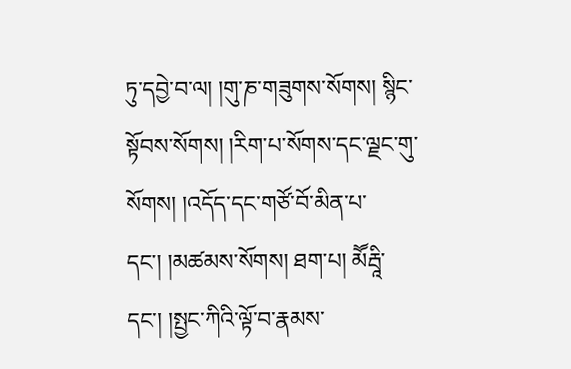ཏུ་དབྱེ་བ་ལ། །གུ་ཎ་གཟུགས་སོགས། སྙིང་སྟོབས་སོགས། །རིག་པ་སོགས་དང་ལྗང་གུ་སོགས། །འདོད་དང་གཙོ་བོ་མིན་པ་དང་། །མཚམས་སོགས། ཐག་པ། མཽརྦཱི་དང་། །སྤྱང་ཀིའི་ལྟོ་བ་རྣམས་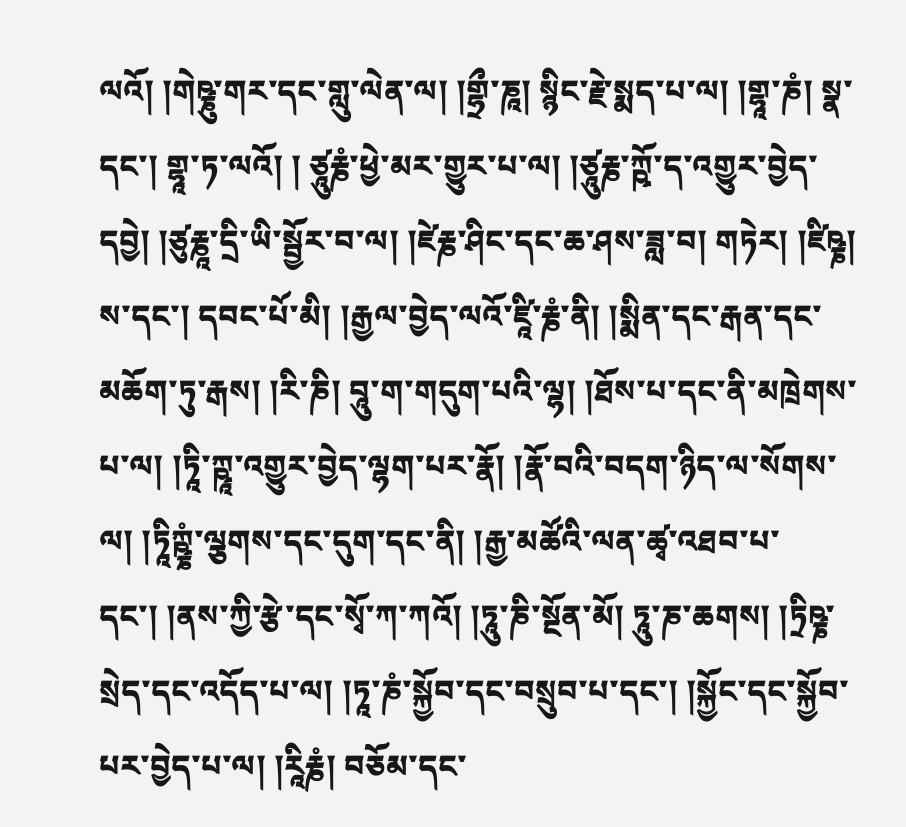ལའོ། །གེཥྞུ་གར་དང་གླུ་ལེན་ལ། །གྷྲྀ་ཎཱ། སྙིང་རྗེ་སྨད་པ་ལ། །གྷཱ་ཎཾ། སྣ་དང་། གྷཱ་ཏ་ལའོ། ། ཙཱུརྞཾ་ཕྱེ་མར་གྱུར་པ་ལ། །ཙཱུརྞ་ཀྵོ་ད་འགྱུར་བྱེད་དབྱེ། །ཙུརྞཱ་དྲི་ཡི་སྦྱོར་བ་ལ། །ཛེརྞ་ཤིང་དང་ཆ་ཤས་ཟླ་བ། གཏེར། །ཛིཥྞ། ས་དང་། དབང་པོ་མི། །རྒྱལ་བྱེད་ལའོ་ཛཱི་རྞཾ་ནི། །སྨིན་དང་རྒན་དང་མཆོག་ཏུ་རྒས། །རི་ཎི། བཱུ་ག་གདུག་པའི་ལྷ། །ཐོས་པ་དང་ནི་མཁྲེགས་པ་ལ། །ཏཱི་ཀྵཱ་འགྱུར་བྱེད་ལྷག་པར་རྣོ། །རྣོ་བའི་བདག་ཉིད་ལ་སོགས་ལ། །ཏཱིཀྵྞཾ་ལྕགས་དང་དུག་དང་ནི། །རྒྱ་མཚོའི་ལན་ཚྭ་འཐབ་པ་དང་། །ནས་ཀྱི་རྩེ་དང་སྭོ་ཀ་ཀའོ། །ཏཱུ་ཎི་སྔོན་མོ། ཏཱུ་ཎ་ཆགས། །ཏྲིཥྞ་སྲེད་དང་འདོད་པ་ལ། །ཏཱ་ཎཾ་སྐྱོབ་དང་བསྲུབ་པ་དང་། །སྐྱོང་དང་སྐྱོབ་པར་བྱེད་པ་ལ། །རཱིརྞཾ། བཅོམ་དང་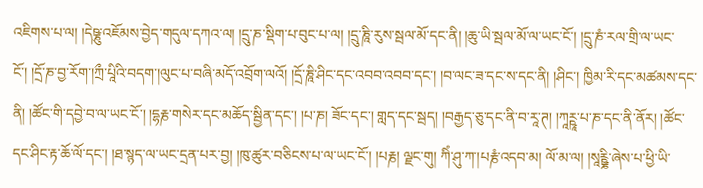འཇིགས་པ་ལ། །དེཥྞུ་འཇོམས་བྱེད་གདུལ་དཀའ་ལ། །དྲུ་ཎ་སྡིག་པ་བུང་པ་ལ། །དྲུ་ཎཱི་རུས་སྦལ་མོ་དང་ནི། །ཆུ་ཡི་སྦལ་མོ་ལ་ཡང་ངོ་། །དྲུ་ཎཾ་རལ་གྲི་ལ་ཡང་ངོ་། །དྲོ་ཎ་བྱ་རོག་།ཀྲྀ་པཱིའི་བདག་།ལུང་པ་བཞི་མདོ་འབྲོག་ལའོ། །དྲོ་ཎཱི་ཤིང་དང་འབབ་འབབ་དང་། །བ་ལང་ཟ་དང་ས་དང་ནི། །ཤིང་། ཁྱིམ་རི་དང་མཚམས་དང་ནི། །ཚོང་གི་དབྱེ་བ་ལ་ཡང་ངོ་། །དྷརྞ་གསེར་དང་མཆོད་སྦྱིན་དང་། །པ་ཎ། ཟོང་དང་། གླད་དང་སྦད། །བརྒྱད་ཅུ་དང་ནི་བ་རཱ་ཊ། །ཀཱཪྵཱ་པ་ཎ་དང་ནི་ནོར། །ཚོང་དང་ཤིང་རྟ་ཆོ་ལོ་དང་། །ཐ་སྙད་ལ་ཡང་དྲན་པར་བྱ། །ཁུ་ཚུར་བཅིངས་པ་ལ་ཡང་ངོ་། །པརྞ། ལྗང་གུ། ཀིཾ་ཤུ་ཀ་།པརྞཾ་འདབ་མ། ལོ་མ་ལ། །སཱཪྵྞི་ཞེས་པ་ཕྱི་ཡི་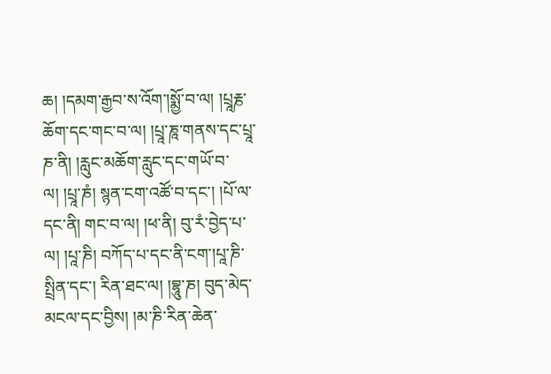ཆ། །དམག་རྒྱབ་ས་འོག་།སྨྱོ་བ་ལ། །པྲཱརྞ་ཆོག་དང་གང་བ་ལ། །པྲཱ་ཎཱ་གནས་དང་པྲཱ་ཎ་ནི། །རླུང་མཆོག་རླུང་དང་གཡོ་བ་ལ། །པྲཱ་ཎཾ། སྙན་ངག་འཚོ་བ་དང་། །པོ་ལ་དང་ནི། གང་བ་ལ། །ཕ་ནི། བུ་རཾ་བྱེད་པ་ལ། །པཱ་ཎི། བཀོད་པ་དང་ནི་ངག་།པཱ་ཎི་སྤྲིན་དང་། རིན་ཐང་ལ། །བྷཱུ་ཎ། བུད་མེད་མངལ་དང་བྱིས། །མ་ཎི་རིན་ཆེན་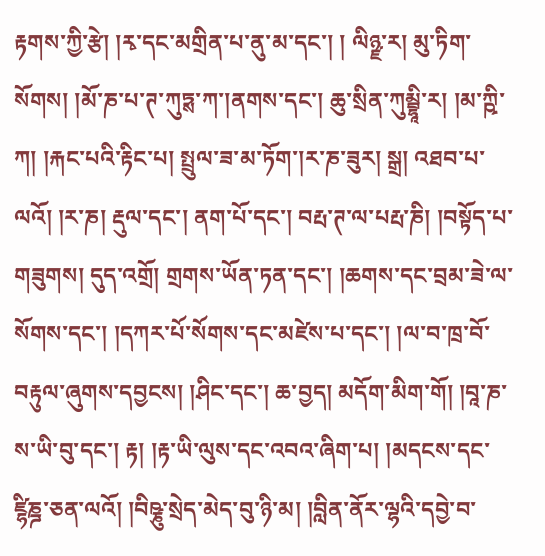རྟགས་ཀྱི་རྩེ། །རྭ་དང་མགྲིན་པ་ནུ་མ་དང་། ། ལིཉྫ་ར། མུ་ཏིག་སོགས། །མོ་ཎ་པ་ཊ་ཀུཏྶ་ཀ་།ནགས་དང་། ཆུ་སྲིན་ཀུམྦྷཱི་ར། །མ་ཀྵི་ཀ། །རྐང་པའི་རྟིང་པ། སྤྲུལ་ཟ་མ་ཏོག་།ར་ཎ་ཟུར། སྒྲ། འཐབ་པ་ལའོ། །ར་ཎ། རྡུལ་དང་། ནག་པོ་དང་། བརྤ་ཊ་ལ་པརྤ་ཎི། །བསྟོད་པ་གཟུགས། དུད་འགྲོ། གྲགས་ཡོན་ཏན་དང་། །ཆགས་དང་བྲམ་ཟེ་ལ་སོགས་དང་། །དཀར་པོ་སོགས་དང་མཛེས་པ་དང་། །ལ་བ་ཁྲ་བོ་བརྟུལ་ཞུགས་དབྱངས། །ཤིང་དང་། ཆ་བྱད། མདོག་མིག་གོ། །བཱ་ཎ་ས་ཡི་བུ་དང་། རྟ། །རྟ་ཡི་ལུས་དང་འབའ་ཞིག་པ། །མདངས་དང་ཛྷིཎྜ་ཅན་ལའོ། །བིཥྞུ་སྲེད་མེད་བུ་ཉི་མ། །བླིན་ནོར་ལྷའི་དབྱེ་བ་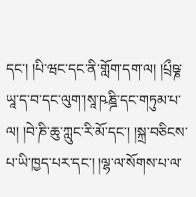དང་། །པི་ཝང་དང་ནི་གློག་དག་ལ། །པྲྀཥྞ་ཡཱ་ད་བ་དང་ལུག་།སཱ་ཥཎྜི་དང་གཏུམ་པ་ལ། །བེ་ཎི་ཆུ་ཀླུང་རི་མོ་དང་། །སྐྲ་བཅིངས་པ་ཡི་ཁྱད་པར་དང་། །ལྷ་ལ་སོགས་པ་ལ་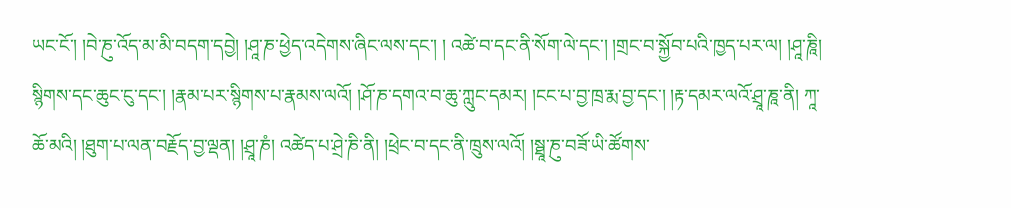ཡང་ངོ་། །བེ་ཎུ་འོད་མ་མི་བདག་དབྱེ། །ཤཱ་ཎ་ཕྱེད་འདེགས་ཞིང་ལས་དང་། ། འཚེ་བ་དང་ནི་སོག་ལེ་དང་། །གྲང་བ་སྐྱོབ་པའི་ཁྱད་པར་ལ། །ཤཱ་ཎཱི། སྙིགས་དང་ཆུང་ངུ་དང་། །རྣམ་པར་སྙིགས་པ་རྣམས་ལའོ། །ཤོ་ཎ་དགའ་བ་ཆུ་ཀླུང་དམར། །ངང་པ་བྱ་ཁྲ་རྨ་བྱ་དང་། །རྟ་དམར་ལའོ་ཤྲཱ་ཎཱ་ནི། ཀཱ་ཆོ་མའི། །ཐུག་པ་ལན་བརྗོད་བྱ་ལྡན། །ཤྲཱ་ཎཾ། འཚེད་པ་ཤྲེ་ཎི་ནི། །ཕྲེང་བ་དང་ནི་ཁྲུས་ལའོ། །སྠཱ་ཎུ་བཟོ་ཡི་ཚོགས་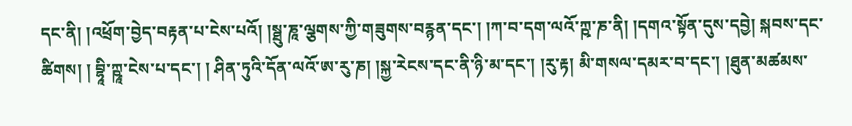དང་ནི། །འཕྲོག་བྱེད་བརྟན་པ་ངེས་པའོ། །སྠུ་ཎཱ་ལྕགས་ཀྱི་གཟུགས་བརྙན་དང་། །ཀ་བ་དག་ལའོ་ཀྵ་ཎ་ནི། །དགའ་སྟོན་དུས་དབྱེ། སྐབས་དང་ཚིགས། ། བྷཱི་ཀྵཱ་ངེས་པ་དང་། ། ཤིན་ཏུའི་དོན་ལའོ་ཨ་རུ་ཎ། །སྐྱ་རེངས་དང་ནི་ཉི་མ་དང་། །རུ་རྟ། མི་གསལ་དམར་བ་དང་། །ཐུན་མཚམས་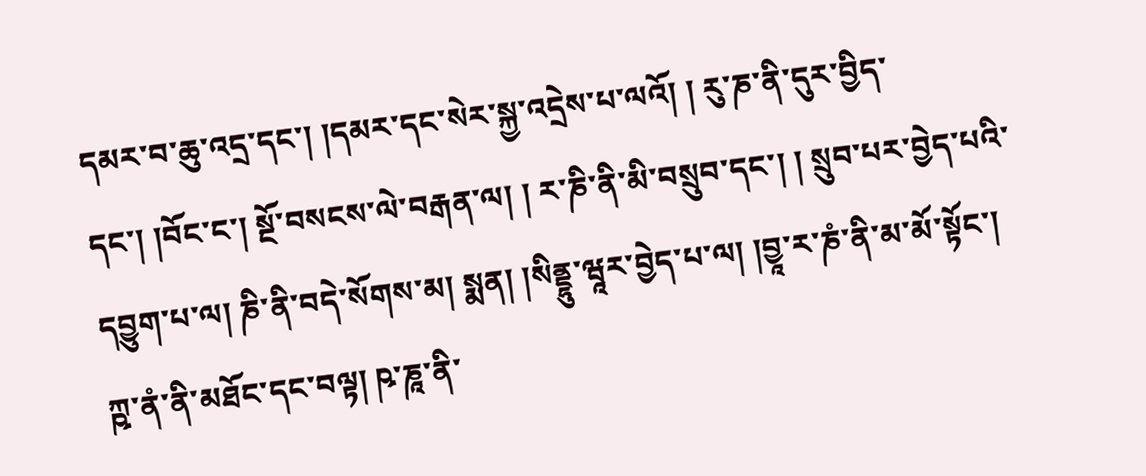དམར་བ་ཆུ་འདྲ་དང་། །དམར་དང་སེར་སྐྱ་འདྲེས་པ་ལའོ། ། རུ་ཎ་ནི་དུར་བྱིད་དང་། །བོང་ང་། སྔོ་བསངས་ལེ་བརྒན་ལ། ། ར་ཎི་ནི་མི་བསྲུབ་དང་། ། སྲུབ་པར་བྱེད་པའི་དབྱུག་པ་ལ། ཎི་ནི་བདེ་སོགས་མ། སྨན། །སིནྡྷུ་ཝཱར་བྱེད་པ་ལ། །བྱཱ་ར་ཎཾ་ནི་མ་མོ་སྟོང་། ཀྵ་ནཾ་ནི་མཐོང་དང་བལྟ། ཥ་ཎཱ་ནི་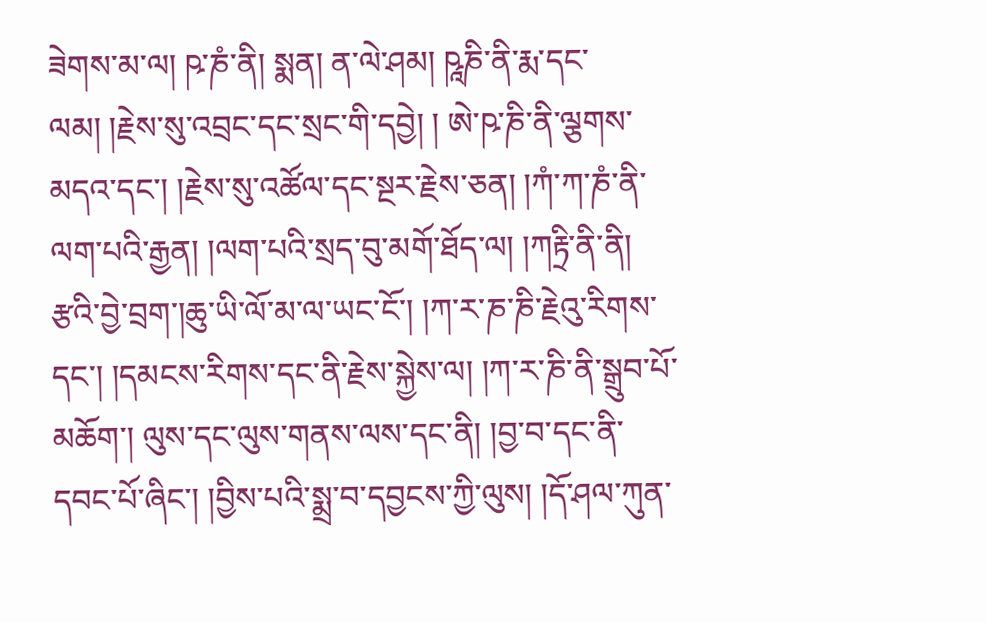ཟེགས་མ་ལ། ཥ་ཎཾ་ནི། སྨན། ན་ལེ་ཤམ། ཥཱཎི་ནི་རྨ་དང་ལམ། །རྗེས་སུ་འབྲང་དང་སྲང་གི་དབྱེ། ། ཨེ་ཥ་ཎི་ནི་ལྕགས་མདའ་དང་། །རྗེས་སུ་འཚོལ་དང་སྔར་རྗེས་ཅན། །ཀཾ་ཀ་ཎཾ་ནི་ལག་པའི་རྒྱན། །ལག་པའི་སྲད་བུ་མགོ་ཐོད་ལ། །ཀརྟྲི་ནི་ནི། རྩའི་བྱེ་བྲག་།ཆུ་ཡི་ལོ་མ་ལ་ཡང་ངོ་། །ཀ་ར་ཎ་ཎི་རྗེའུ་རིགས་དང་། །དམངས་རིགས་དང་ནི་རྗེས་སྐྱེས་ལ། །ཀ་ར་ཎི་ནི་སྒྲུབ་པོ་མཆོག་། ལུས་དང་ལུས་གནས་ལས་དང་ནི། །བྱ་བ་དང་ནི་དབང་པོ་ཞིང་། །བྱིས་པའི་སྨྲ་བ་དབྱངས་ཀྱི་ལུས། །དོ་ཤལ་ཀུན་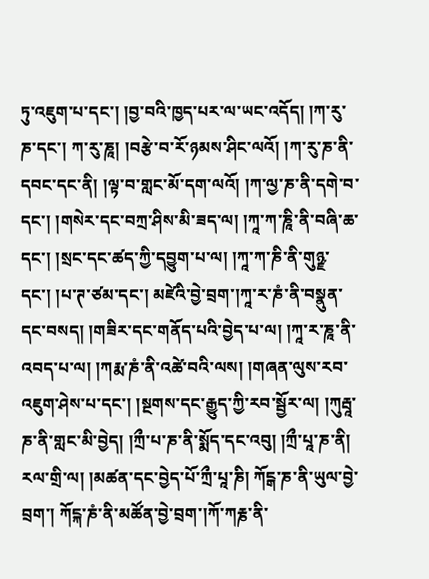ཏུ་འཇུག་པ་དང་། །བྱ་བའི་ཁྱད་པར་ལ་ཡང་འདོད། །ཀ་རུ་ཎ་དང་། ཀ་རུ་ཎཱ། །བརྩེ་བ་རོ་ཉམས་ཤིང་ལའོ། །ཀ་རུ་ཎ་ནི་དབང་དང་ནི། །ལྟ་བ་གླང་མོ་དག་ལའོ། །ཀ་ལྱ་ཎ་ནི་དགེ་བ་དང་། །གསེར་དང་བཀྲ་ཤིས་མི་ཟད་ལ། །ཀཱ་ཀ་ཎཱི་ནི་བཞི་ཆ་དང་། །སྲང་དང་ཚད་ཀྱི་དབྱུག་པ་ལ། །ཀཱ་ཀ་ཎི་ནི་གུཉྫ་དང་། །པ་ཊ་ཙམ་དང་། མཛེའི་བྱེ་བྲག་།ཀཱ་ར་ཎཾ་ནི་བསྣུན་དང་བསད། །གཟིར་དང་གནོད་པའི་བྱེད་པ་ལ། །ཀཱ་ར་ཎཱ་ནི་འབད་པ་ལ། །ཀརྨ་ཎཾ་ནི་འཚེ་བའི་ལས། །གཞན་ལུས་རབ་འཇུག་ཤེས་པ་དང་། །སྔགས་དང་རྒྱུད་ཀྱི་རབ་སྦྱོར་ལ། །ཀུརྦཱ་ཎ་ནི་གླང་མི་བྱེད། །ཀྲྀ་པ་ཎ་ནི་སྨོད་དང་འབུ། །ཀྲྀ་པཱ་ཎ་ནི། རལ་གྲི་ལ། །མཚན་དང་བྱེད་པོ་ཀྲྀ་པཱ་ཎི། ཀོངྒ་ཎ་ནི་ཡུལ་བྱེ་བྲག་། ཀོངྐ་ཎཾ་ནི་མཚོན་བྱེ་བྲག་།ཀོ་ཀརྞ་ནི་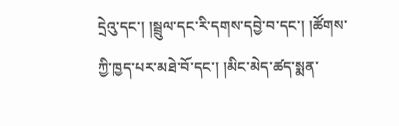དྲེའུ་དང་། །སྦྲུལ་དང་རི་དགས་དབྱེ་བ་དང་། །ཚོགས་ཀྱི་ཁྱད་པར་མཐེ་བོ་དང་། །མིང་མེད་ཚད་སྨན་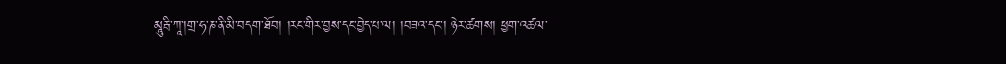མཱུརྦི་ཀཱ་།གྲ་ཧ་ཎ་ནི་མི་བདག་ཐོབ། །རང་གིར་བྱས་དང་བྱེད་པ་ལ། །བཟའ་དང་། ཉེར་ཚགས། ཕྱག་འཚལ་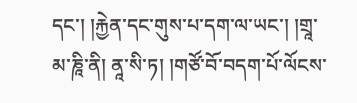དང་། །རྐྱེན་དང་གུས་པ་དག་ལ་ཡང་། །གྲཱ་མ་ཎཱི་ནི། ནཱ་སི་ཏ། །གཙོ་བོ་བདག་པོ་ལོངས་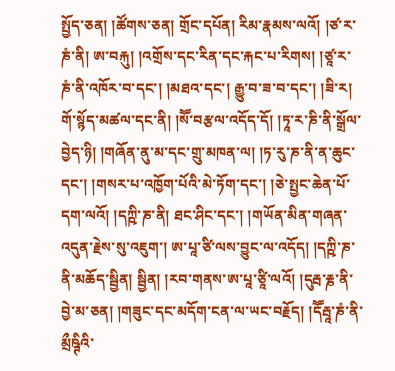སྤྱོད་ཅན། །ཚོགས་ཅན། གྲོང་དཔོན། རིམ་རྣམས་ལའོ། །ཙ་ར་ཎཾ་ནི། ཨ་བརྐུ། །འགྲོས་དང་རིན་དང་རྐང་པ་རིགས། །ཙཱ་ར་ཎཾ་ནི་འཁོར་བ་དང་། །མཐའ་དང་། རྒྱུ་བ་ཟ་བ་དང་། །ཟི་ར། གོ་སྙོད་མཚལ་དང་ནི། །སཽ་བརྩལ་འདོད་དོ། །ཏཱ་ར་ཎི་ནི་སྒྲོལ་བྱེད་ཉི། །གཞོན་ནུ་མ་དང་གྲུ་མཁན་ལ། །ཏ་རུ་ཎ་ནི་ན་ཆུང་དང་། །གསར་པ་འཁྱོག་པོའི་མེ་ཏོག་དང་། །ཅེ་སྤྱང་ཆེན་པོ་དག་ལའོ། །དཀྵི་ཎ་ནི། ཐང་ཤིང་དང་། །གཡོན་མིན་གཞན་འདུན་རྗེས་སུ་འཇུག་། ཨ་པཱ་ཙི་ལས་བྱུང་ལ་འདོད། །དཀྵི་ཎ་ནི་མཆོད་སྦྱིན། སྦྱིན། །རབ་གནས་ཨ་པཱ་ཙཱི་ལའོ། །དུརྦ་རྞ་ནི་བྱེ་མ་ཅན། །གཟུང་དང་མདོག་ངན་ལ་ཡང་བརྗོད། །དཽརྦཱ་ཎཾ་ནི་མྲྀཥྚིའི་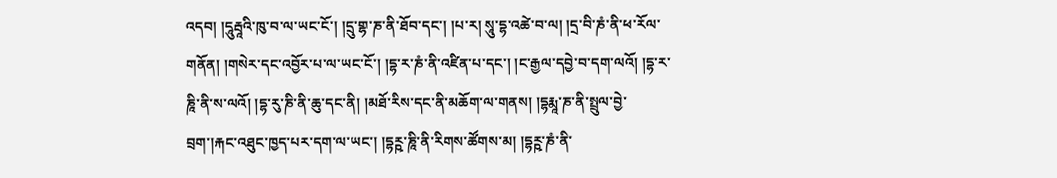འདབ། །དཱུརྦཱའི་ཁུ་བ་ལ་ཡང་ངོ་། །དྲུ་གྷ་ཎ་ནི་ཐོབ་དང་། །པ་ར། སཱུ་དྷ་འཚེ་བ་ལ། །དྲ་བི་ཎཾ་ནི་ཕ་རོལ་གནོན། །གསེར་དང་འབྱོར་པ་ལ་ཡང་ངོ་། །དྷ་ར་ཎཾ་ནི་འཛིན་པ་དང་། །ང་རྒྱལ་དབྱེ་བ་དག་ལའོ། །དྷ་ར་ཎཱི་ནི་ས་ལའོ། །དྷ་རུ་ཎི་ནི་ཆུ་དང་ནི། །མཐོ་རིས་དང་ནི་མཆོག་ལ་གནས། །དྷརྨཱ་ཎ་ནི་སྤྲུལ་བྱེ་བྲག་།རྐང་འཐུང་ཁྱད་པར་དག་ལ་ཡང་། །དྷཪྵ་ཎཱི་ནི་རིགས་ཚོགས་མ། །དྷཪྵ་ཎཾ་ནི་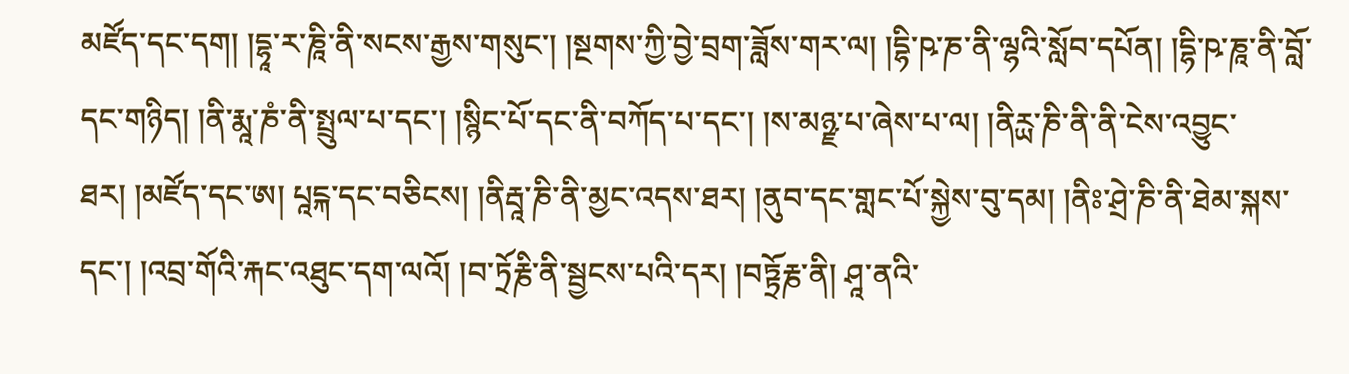མཛོད་དང་དག། །དྷཱ་ར་ཎཱི་ནི་སངས་རྒྱས་གསུང་། །སྔགས་ཀྱི་བྱེ་བྲག་ཟློས་གར་ལ། །དྷི་ཥ་ཎ་ནི་ལྷའི་སློབ་དཔོན། །དྷི་ཥ་ཎཱ་ནི་བློ་དང་གཉིད། །ནི་རྨཱ་ཎཾ་ནི་སྤྲུལ་པ་དང་། །སྙིང་པོ་དང་ནི་བཀོད་པ་དང་། །ས་མཉྫ་པ་ཞེས་པ་ལ། །ནིཪྻ་ཎི་ནི་ནི་ངེས་འབྱུང་ཐར། །མཛོད་དང་ཨ། པཱངྐ་དང་བཅིངས། །ནིརྦཱ་ཎི་ནི་མྱང་འདས་ཐར། །ནུབ་དང་གླང་པོ་སྐྱེས་བུ་དམ། །ནིཿ་ཤྲེ་ཎི་ནི་ཐེམ་སྐས་དང་། །འབྲ་གོའི་རྐང་འཐུང་དག་ལའོ། །བ་ཏྲོརྞི་ནི་སྦྱངས་པའི་དར། །བཏྟྲོརྞ་ནི། ཤཱ་ནའི་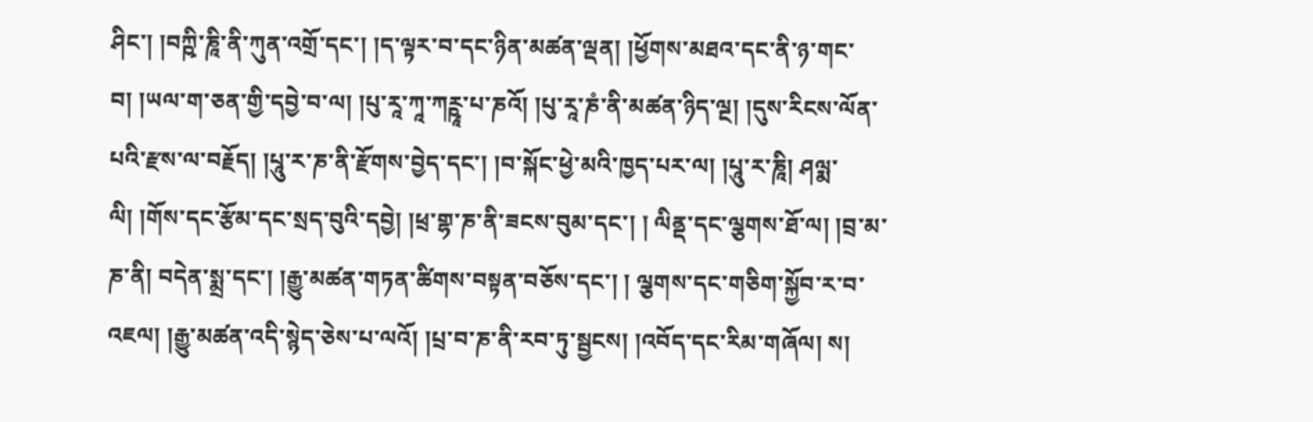ཤིང་། །བཀྵི་ཎཱི་ནི་ཀུན་འགྲོ་དང་། །ད་ལྟར་བ་དང་ཉིན་མཚན་ལྡན། །ཕྱོགས་མཐའ་དང་ནི་ཉ་གང་བ། །ཡལ་ག་ཅན་གྱི་དབྱེ་བ་ལ། །པུ་རཱ་ཀཱ་ཀཪྵཱ་པ་ཎའོ། །པུ་རཱ་ཎཾ་ནི་མཚན་ཉིད་ལྔ། །དུས་རིངས་ལོན་པའི་རྫས་ལ་བརྗོད། །པཱུ་ར་ཎ་ནི་རྫོགས་བྱེད་དང་། །བ་སྐོང་ཕྱེ་མའི་ཁྱད་པར་ལ། །པཱུ་ར་ཎཱི། ཤལྨ་ལི། །གོས་དང་རྩོམ་དང་སྲད་བུའི་དབྱེ། །ཕྲ་གྷ་ཎ་ནི་ཟངས་བུམ་དང་། ། ལིནྡ་དང་ལྕགས་ཐོ་ལ། །བྲ་མ་ཎ་ནི། བདེན་སྨྲ་དང་། །རྒྱུ་མཚན་གཏན་ཚིགས་བསྟན་བཅོས་དང་། ། ལྕགས་དང་གཅིག་སྐྱོབ་ར་བ་འཇལ། །རྒྱུ་མཚན་འདི་སྙེད་ཅེས་པ་ལའོ། །པྲ་བ་ཎ་ནི་རབ་ཏུ་སྦྱངས། །འབོད་དང་རིམ་གཞོལ། ས།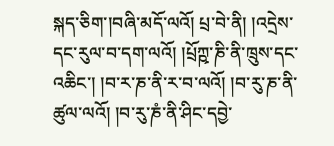སྐད་ཅིག་།བཞི་མདོ་ལའོ། པྲ་བེ་ནི། །འདྲེས་དང་རུལ་བ་དག་ལའོ། །པྲོཀྵ་ཎི་ནི་ཁྲུས་དང་འཆིང་། །བ་ར་ཎ་ནི་ར་བ་ལའོ། །བ་རུ་ཎ་ནི་ཚུལ་ལའོ། །བ་རུ་ཎཾ་ནི་ཤིང་དབྱེ་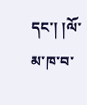དང་། །ལོ་མ་ཁ་བ་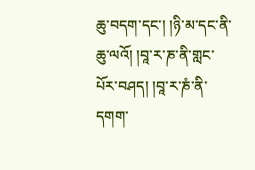ཆུ་བདག་དང་། །ཉི་མ་དང་ནི་ཆུ་ལའོ། །བཱ་ར་ཎ་ནི་གླང་པོར་བཤད། །བཱ་ར་ཎཾ་ནི་དགག་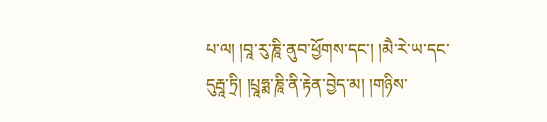པ་ལ། །བཱ་རུ་ཎཱི་ནུབ་ཕྱོགས་དང་། །མཻ་རེ་ཡ་དང་དུརྦཱ་ཏྲི། །པྲཱཧྨ་ཎཱི་ནི་རྟེན་བྱེད་མ། །གཉིས་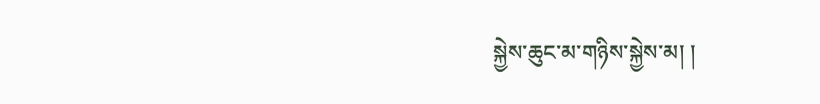སྐྱེས་ཆུང་མ་གཉིས་སྐྱེས་མ། །